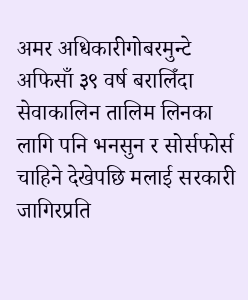अमर अधिकारीगोबरमुन्टे अफिसाँ ३९ वर्ष बरालिँदा
सेवाकालिन तालिम लिनका लागि पनि भनसुन र सोर्सफोर्स चाहिने देखेपछि मलाई सरकारी जागिरप्रति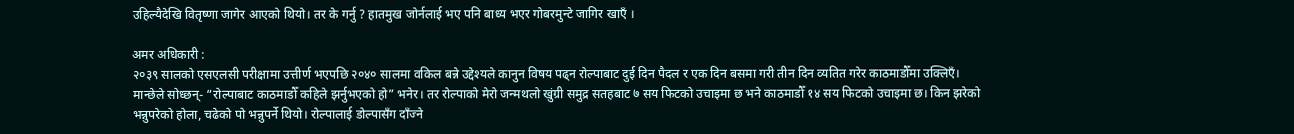उहिल्यैदेखि वितृष्णा जागेर आएको थियो। तर के गर्नु ? हातमुख जोर्नलाई भए पनि बाध्य भएर गोबरमुन्टे जागिर खाएँ ।

अमर अधिकारी :
२०३९ सालको एसएलसी परीक्षामा उत्तीर्ण भएपछि २०४० सालमा वकिल बन्ने उद्देश्यले कानुन विषय पढ्न रोल्पाबाट दुई दिन पैदल र एक दिन बसमा गरी तीन दिन व्यतित गरेर काठमाडौँमा उक्लिएँ। मान्छेले सोध्छन्- “रोल्पाबाट काठमाडौँ कहिले झर्नुभएको हो” भनेर। तर रोल्पाको मेरो जन्मथलो खुंग्री समुद्र सतहबाट ७ सय फिटको उचाइमा छ भने काठमाडौँ १४ सय फिटको उचाइमा छ। किन झरेको भन्नुपरेको होला, चढेको पो भन्नुपर्ने थियो। रोल्पालाई डोल्पासँग दाँज्ने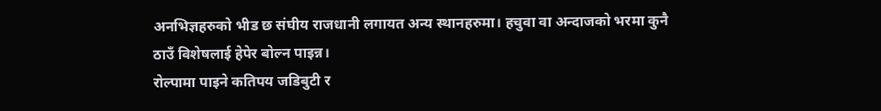अनभिज्ञहरुको भीड छ संघीय राजधानी लगायत अन्य स्थानहरुमा। हचुवा वा अन्दाजको भरमा कुनै ठाउँ विशेषलाई हेपेर बोल्न पाइन्न।
रोल्पामा पाइने कतिपय जडिबुटी र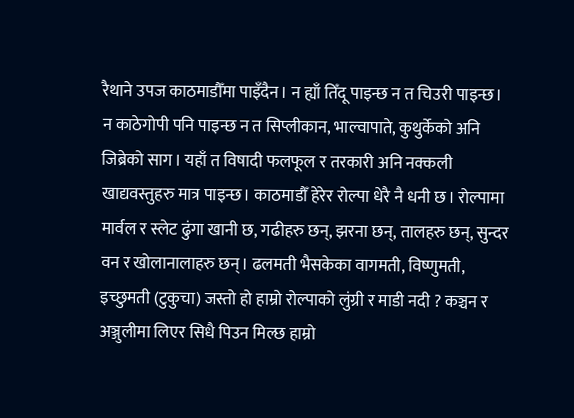रैथाने उपज काठमाडौँमा पाइँदैन। न ह्याँ तिँदू पाइन्छ न त चिउरी पाइन्छ। न काठेगोपी पनि पाइन्छ न त सिप्लीकान, भाल्वापाते, कुथुर्केको अनि जिब्रेको साग। यहाँ त विषादी फलफूल र तरकारी अनि नक्कली खाद्यवस्तुहरु मात्र पाइन्छ। काठमाडौँ हेरेर रोल्पा धेरै नै धनी छ। रोल्पामा मार्वल र स्लेट ढुंगा खानी छ, गढीहरु छन्, झरना छन्, तालहरु छन्, सुन्दर वन र खोलानालाहरु छन्। ढलमती भैसकेका वागमती, विष्णुमती, इच्छुमती (टुकुचा) जस्तो हो हाम्रो रोल्पाको लुंग्री र माडी नदी ? कञ्चन र अञ्जुलीमा लिएर सिधै पिउन मिल्छ हाम्रो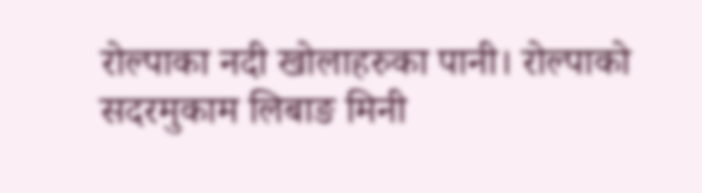रोल्पाका नदी खोलाहरुका पानी। रोल्पाको सदरमुकाम लिबाङ मिनी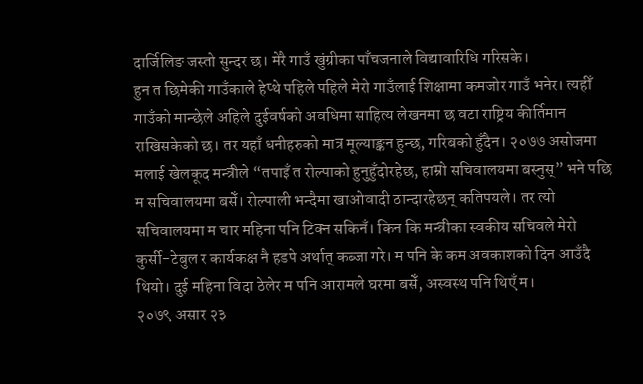दार्जिलिङ जस्तो सुन्दर छ। मेरै गाउँ खुंग्रीका पाँचजनाले विद्यावारिधि गरिसके।
हुन त छिमेकी गाउँकाले हेप्थे पहिले पहिले मेरो गाउँलाई शिक्षामा कमजोर गाउँ भनेर। त्यहीँ गाउँको मान्छेले अहिले दुईवर्षको अवधिमा साहित्य लेखनमा छ वटा राष्ट्रिय कीर्तिमान राखिसकेको छ। तर यहाँ धनीहरुको मात्र मूल्याङ्कन हुन्छ, गरिबको हुँदैन। २०७७ असोजमा मलाई खेलकूद मन्त्रीले “तपाइँ त रोल्पाको हुनुहुँदोरहेछ, हाम्रो सचिवालयमा बस्नुस्” भने पछि म सचिवालयमा बसेँ। रोल्पाली भन्दैमा खाओवादी ठान्दारहेछन् कतिपयले। तर त्यो सचिवालयमा म चार महिना पनि टिक्न सकिनँ। किन कि मन्त्रीका स्वकीय सचिवले मेरो कुर्सी-टेबुल र कार्यकक्ष नै हडपे अर्थात् कब्जा गरे। म पनि के कम अवकाशको दिन आउँदै थियो। दुई महिना विदा ठेलेर म पनि आरामले घरमा बसेँ, अस्वस्थ पनि थिएँ म।
२०७९ असार २३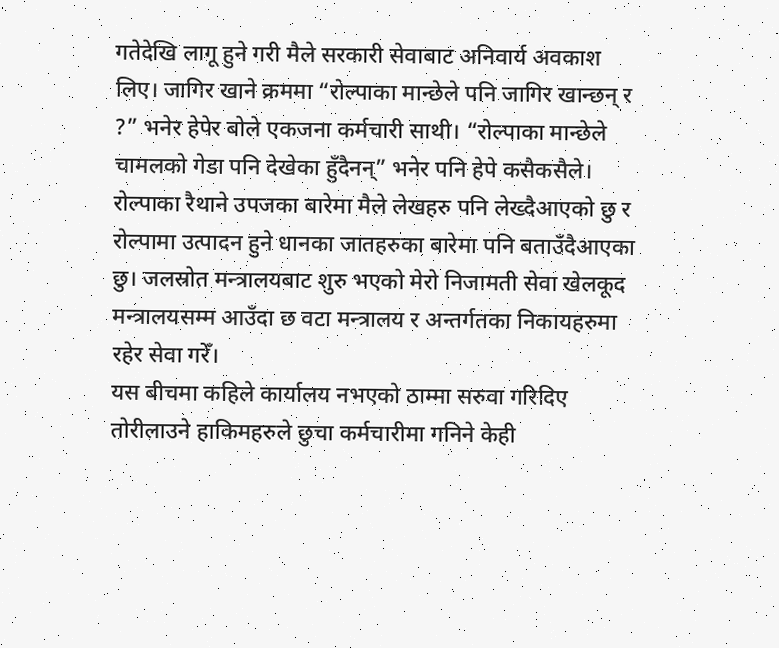गतेदेखि लागू हुने गरी मैले सरकारी सेवाबाट अनिवार्य अवकाश लिए। जागिर खाने क्रममा “रोल्पाका मान्छेले पनि जागिर खान्छन् र ?” भनेर हेपेर बोले एकजना कर्मचारी साथी। “रोल्पाका मान्छेले चामलको गेडा पनि देखेका हुँदैनन्” भनेर पनि हेपे कसैकसैले। रोल्पाका रैथाने उपजका बारेमा मैले लेखहरु पनि लेख्दैआएको छु र रोल्पामा उत्पादन हुने धानका जातहरुका बारेमा पनि बताउँदैआएका छु। जलस्रोत मन्त्रालयबाट शुरु भएको मेरो निजामती सेवा खेलकूद मन्त्रालयसम्म आउँदा छ वटा मन्त्रालय र अन्तर्गतका निकायहरुमा रहेर सेवा गरेँ।
यस बीचमा कहिले कार्यालय नभएको ठाम्मा सरुवा गरिदिए तोरीलाउने हाकिमहरुले छुचा कर्मचारीमा गनिने केही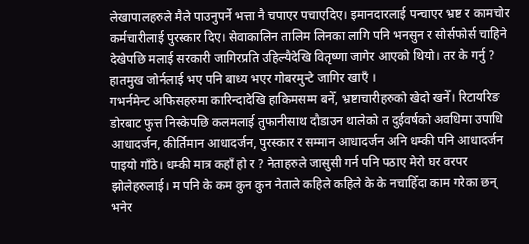लेखापालहरुले मैले पाउनुपर्ने भत्ता नै चपाएर पचाएदिए। इमानदारलाई पन्चाएर भ्रष्ट र कामचोर कर्मचारीलाई पुरस्कार दिए। सेवाकालिन तालिम लिनका लागि पनि भनसुन र सोर्सफोर्स चाहिने देखेपछि मलाई सरकारी जागिरप्रति उहिल्यैदेखि वितृष्णा जागेर आएको थियो। तर के गर्नु ? हातमुख जोर्नलाई भए पनि बाध्य भएर गोबरमुन्टे जागिर खाएँ ।
गभर्नमेन्ट अफिसहरुमा कारिन्दादेखि हाकिमसम्म बनेँ, भ्रष्टाचारीहरुको खेदो खनेँ। रिटायरिङ डोरबाट फुत्त निस्केपछि कलमलाई तुफानीसाथ दौडाउन थालेको त दुईवर्षको अवधिमा उपाधि आधादर्जन, कीर्तिमान आधादर्जन, पुरस्कार र सम्मान आधादर्जन अनि धम्की पनि आधादर्जन पाइयो गाँठे। धम्की मात्र कहाँ हो र ? नेताहरुले जासुसी गर्न पनि पठाए मेरो घर वरपर झोलेहरुलाई। म पनि के कम कुन कुन नेताले कहिले कहिले के के नचाहिँदा काम गरेका छन् भनेर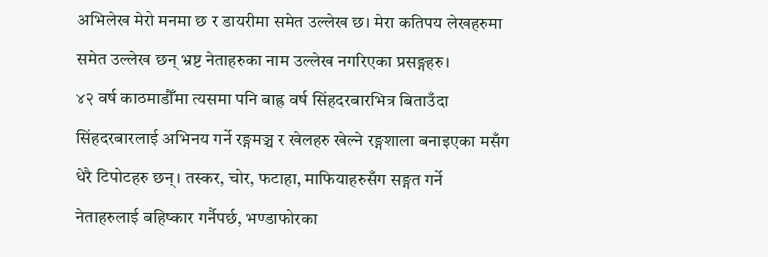अभिलेख मेरो मनमा छ र डायरीमा समेत उल्लेख छ। मेरा कतिपय लेखहरुमा समेत उल्लेख छन् भ्रष्ट नेताहरुका नाम उल्लेख नगरिएका प्रसङ्गहरु।
४२ वर्ष काठमाडौँमा त्यसमा पनि बाह्र वर्ष सिंहदरबारभित्र बिताउँदा सिंहदरबारलाई अभिनय गर्ने रङ्गमञ्च र खेलहरु खेल्ने रङ्गशाला बनाइएका मसँग धेरै टिपोटहरु छन्। तस्कर, चोर, फटाहा, माफियाहरुसँग सङ्गत गर्ने नेताहरुलाई बहिष्कार गर्नैपर्छ, भण्डाफोरका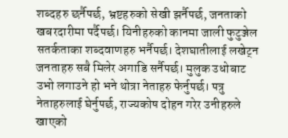शब्दहरु छर्नैपर्छ, भ्रष्टहरुको सेखी झर्नैपर्छ, जनताको खबरदारीमा पर्दैपर्छ। यिनीहरुको कानमा जाली फुटुञ्जेल सतर्कताका शब्दवाणहरु भर्नैपर्छ। देशघातीलाई लखेट्न जनताहरु सबै मिलेर अगाडि सर्नैपर्छ। मुलुक उधोबाट उभो लगाउने हो भने थोत्रा नेताहरु फेर्नुपर्छ। पत्रु नेताहरुलाई घेर्नुपर्छ, राज्यकोष दोहन गरेर उनीहरुले खाएको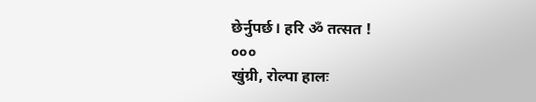छेर्नुपर्छ। हरि ॐ तत्सत !
०००
खुंग्री, रोल्पा हालः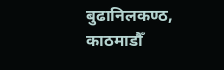बुढानिलकण्ठ, काठमाडौँ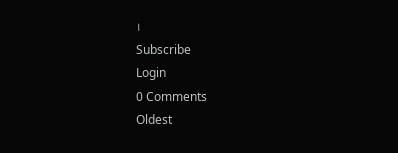।
Subscribe
Login
0 Comments
Oldest